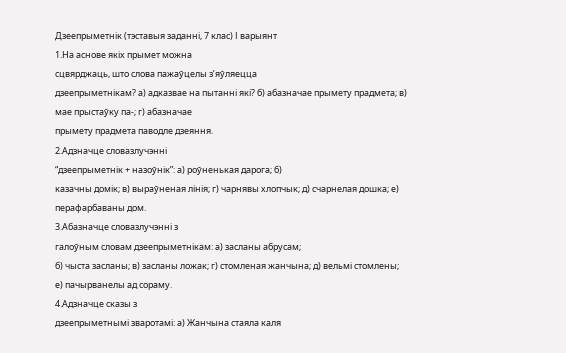Дзеепрыметнік (тэставыя заданні, 7 клас) І варыянт
1.На аснове якіх прымет можна
сцвярджаць, што слова пажаўцелы з’яўляецца
дзеепрыметнікам? а) адказвае на пытанні які? б) абазначае прымету прадмета; в)
мае прыстаўку па-; г) абазначае
прымету прадмета паводле дзеяння.
2.Адзначце словазлучэнні
“дзеепрыметнік + назоўнік”: а) роўненькая дарога; б)
казачны домік; в) выраўненая лінія; г) чарнявы хлопчык; д) счарнелая дошка; е)
перафарбаваны дом.
3.Абазначце словазлучэнні з
галоўным словам дзеепрыметнікам: а) засланы абрусам;
б) чыста засланы; в) засланы ложак; г) стомленая жанчына; д) вельмі стомлены;
е) пачырванелы ад сораму.
4.Адзначце сказы з
дзеепрыметнымі зваротамі: а) Жанчына стаяла каля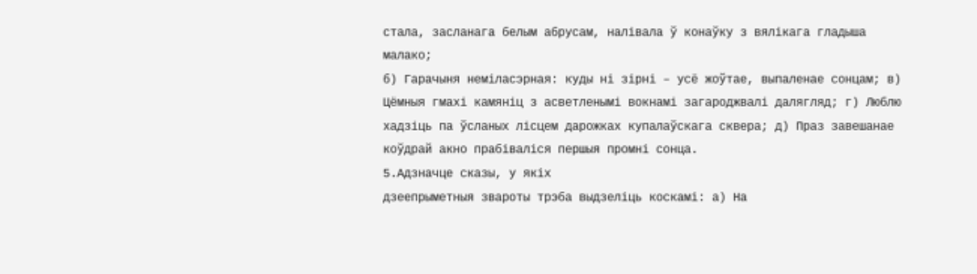стала, засланага белым абрусам, налівала ў конаўку з вялікага гладыша малако;
б) Гарачыня неміласэрная: куды ні зірні – усё жоўтае, выпаленае сонцам; в)
Цёмныя гмахі камяніц з асветленымі вокнамі загароджвалі далягляд; г) Люблю
хадзіць па ўсланых лісцем дарожках купалаўскага сквера; д) Праз завешанае
коўдрай акно прабіваліся першыя промні сонца.
5.Адзначце сказы, у якіх
дзеепрыметныя звароты трэба выдзеліць коскамі: а) На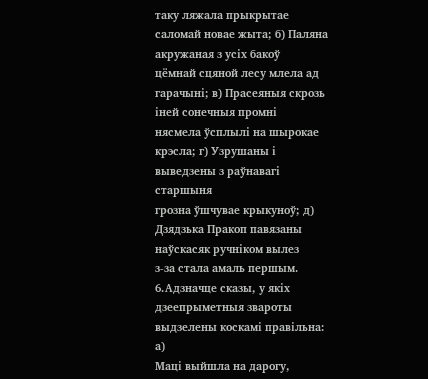таку ляжала прыкрытае саломай новае жыта; б) Паляна акружаная з усіх бакоў
цёмнай сцяной лесу млела ад гарачыні; в) Прасеяныя скрозь іней сонечныя промні
нясмела ўсплылі на шырокае крэсла; г) Узрушаны і выведзены з раўнавагі старшыня
грозна ўшчувае крыкуноў; д) Дзядзька Пракоп павязаны наўскасяк ручніком вылез
з-за стала амаль першым.
6.Адзначце сказы, у якіх
дзеепрыметныя звароты выдзелены коскамі правільна: а)
Маці выйшла на дарогу,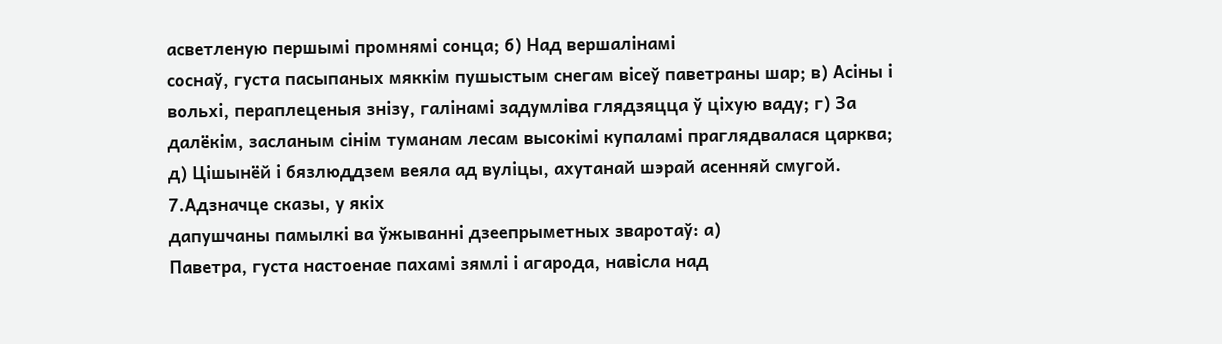асветленую першымі промнямі сонца; б) Над вершалінамі
соснаў, густа пасыпаных мяккім пушыстым снегам вісеў паветраны шар; в) Асіны і
вольхі, пераплеценыя знізу, галінамі задумліва глядзяцца ў ціхую ваду; г) За
далёкім, засланым сінім туманам лесам высокімі купаламі праглядвалася царква;
д) Цішынёй і бязлюддзем веяла ад вуліцы, ахутанай шэрай асенняй смугой.
7.Адзначце сказы, у якіх
дапушчаны памылкі ва ўжыванні дзеепрыметных зваротаў: а)
Паветра, густа настоенае пахамі зямлі і агарода, навісла над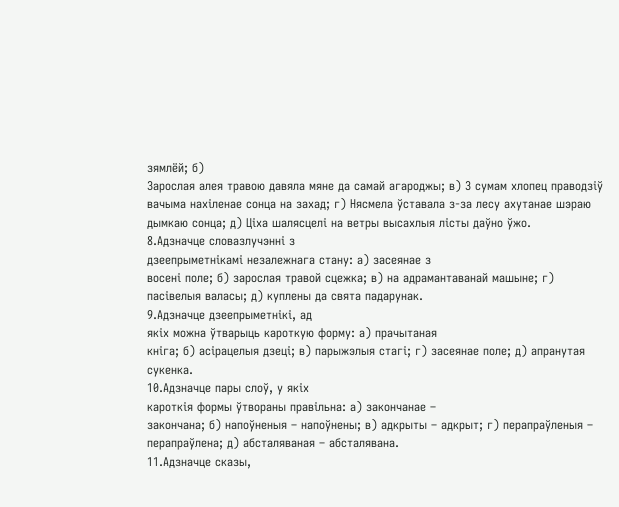зямлёй; б)
Зарослая алея травою давяла мяне да самай агароджы; в) З сумам хлопец праводзіў
вачыма нахіленае сонца на захад; г) Нясмела ўставала з-за лесу ахутанае шэраю
дымкаю сонца; д) Ціха шалясцелі на ветры высахлыя лісты даўно ўжо.
8.Адзначце словазлучэнні з
дзеепрыметнікамі незалежнага стану: а) засеянае з
восені поле; б) зарослая травой сцежка; в) на адрамантаванай машыне; г)
пасівелыя валасы; д) куплены да свята падарунак.
9.Адзначце дзеепрыметнікі, ад
якіх можна ўтварыць кароткую форму: а) прачытаная
кніга; б) асірацелыя дзеці; в) парыжэлыя стагі; г) засеянае поле; д) апранутая
сукенка.
10.Адзначце пары слоў, у якіх
кароткія формы ўтвораны правільна: а) закончанае –
закончана; б) напоўненыя – напоўнены; в) адкрыты – адкрыт; г) перапраўленыя –
перапраўлена; д) абсталяваная – абсталявана.
11.Адзначце сказы,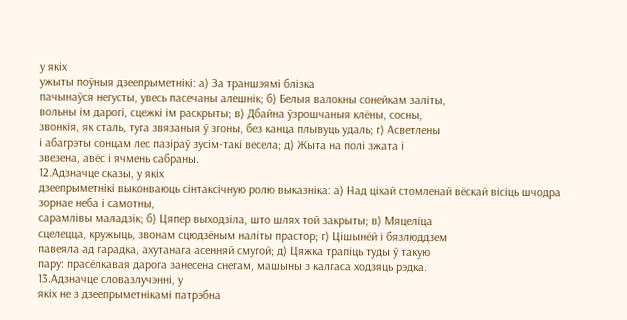у якіх
ужыты поўныя дзеепрыметнікі: а) За траншэямі блізка
пачынаўся негусты, увесь пасечаны алешнік; б) Белыя валокны сонейкам заліты,
вольны ім дарогі, сцежкі ім раскрыты; в) Дбайна ўзрошчаныя клёны, сосны,
звонкія, як сталь, туга звязаныя ў згоны, без канца плывуць удаль; г) Асветлены
і абагрэты сонцам лес пазіраў зусім-такі весела; д) Жыта на полі зжата і
звезена, авёс і ячмень сабраны.
12.Адзначце сказы, у якіх
дзеепрыметнікі выконваюць сінтаксічную ролю выказніка: а) Над ціхай стомленай вёскай вісіць шчодра зорнае неба і самотны,
сарамлівы маладзік; б) Цяпер выходзіла, што шлях той закрыты; в) Мяцеліца
сцелецца, кружыць, звонам сцюдзёным наліты прастор; г) Цішынёй і бязлюддзем
павеяла ад гарадка, ахутанага асенняй смугой; д) Цяжка трапіць туды ў такую
пару: прасёлкавая дарога занесена снегам, машыны з калгаса ходзяць рэдка.
13.Адзначце словазлучэнні, у
якіх не з дзеепрыметнікамі патрэбна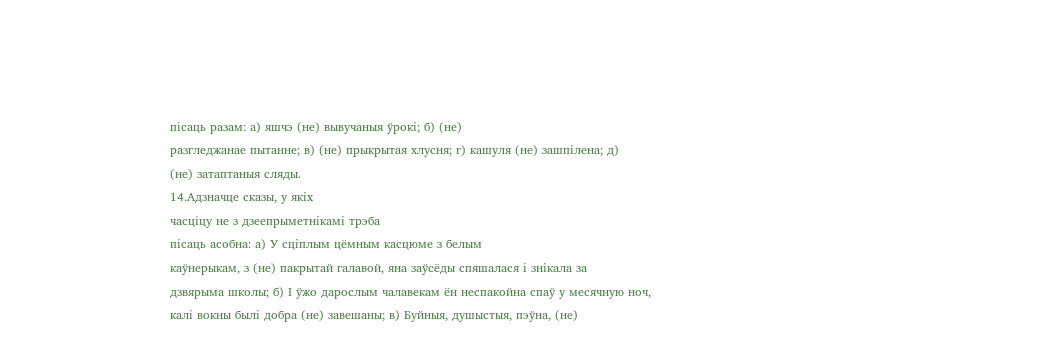пісаць разам: а) яшчэ (не) вывучаныя ўрокі; б) (не)
разгледжанае пытанне; в) (не) прыкрытая хлусня; г) кашуля (не) зашпілена; д)
(не) затаптаныя сляды.
14.Адзначце сказы, у якіх
часціцу не з дзеепрыметнікамі трэба
пісаць асобна: а) У сціплым цёмным касцюме з белым
каўнерыкам, з (не) пакрытай галавой, яна заўсёды спяшалася і знікала за
дзвярыма школы; б) І ўжо дарослым чалавекам ён неспакойна спаў у месячную ноч,
калі вокны былі добра (не) завешаны; в) Буйныя, душыстыя, пэўна, (не)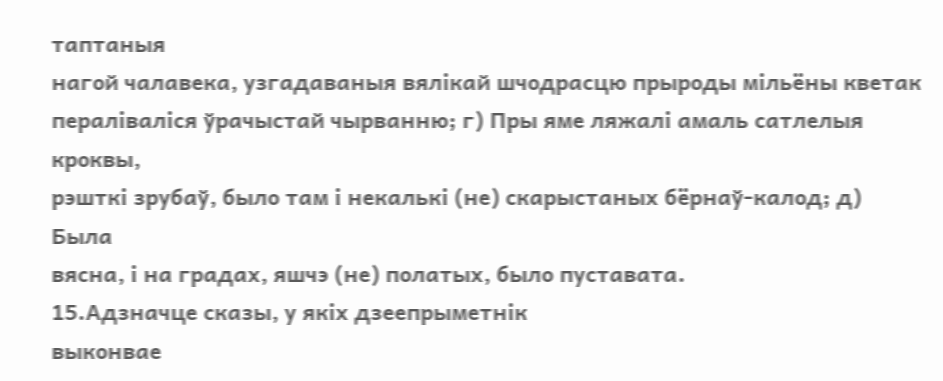таптаныя
нагой чалавека, узгадаваныя вялікай шчодрасцю прыроды мільёны кветак
пераліваліся ўрачыстай чырванню; г) Пры яме ляжалі амаль сатлелыя кроквы,
рэшткі зрубаў, было там і некалькі (не) скарыстаных бёрнаў-калод; д) Была
вясна, і на градах, яшчэ (не) полатых, было пуставата.
15.Адзначце сказы, у якіх дзеепрыметнік
выконвае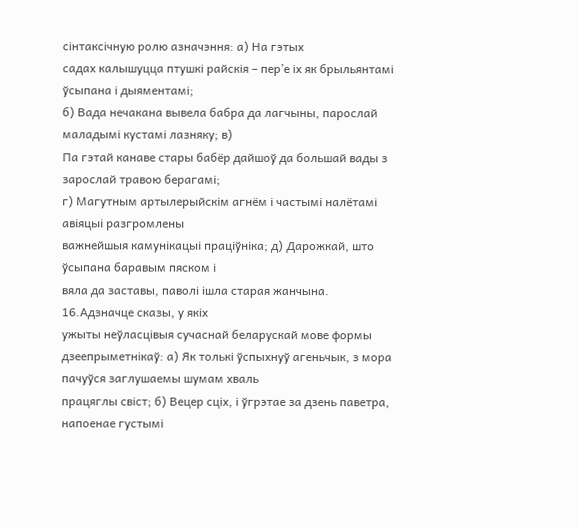сінтаксічную ролю азначэння: а) На гэтых
садах калышуцца птушкі райскія – пер’е іх як брыльянтамі ўсыпана і дыяментамі;
б) Вада нечакана вывела бабра да лагчыны, парослай маладымі кустамі лазняку; в)
Па гэтай канаве стары бабёр дайшоў да большай вады з зарослай травою берагамі;
г) Магутным артылерыйскім агнём і частымі налётамі авіяцыі разгромлены
важнейшыя камунікацыі праціўніка; д) Дарожкай, што ўсыпана баравым пяском і
вяла да заставы, паволі ішла старая жанчына.
16.Адзначце сказы, у якіх
ужыты неўласцівыя сучаснай беларускай мове формы дзеепрыметнікаў: а) Як толькі ўспыхнуў агеньчык, з мора пачуўся заглушаемы шумам хваль
працяглы свіст; б) Вецер сціх, і ўгрэтае за дзень паветра, напоенае густымі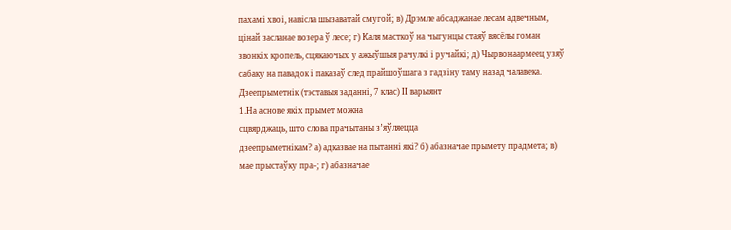пахамі хвоі, навісла шызаватай смугой; в) Дрэмле абсаджанае лесам адвечным,
цінай засланае возера ў лесе; г) Каля масткоў на чыгунцы стаяў вясёлы гоман
звонкіх кропель, сцякаючых у ажыўшыя рачулкі і ручайкі; д) Чырвонаармеец узяў
сабаку на павадок і паказаў след прайшоўшага з гадзіну таму назад чалавека.
Дзеепрыметнік (тэставыя заданні, 7 клас) ІІ варыянт
1.На аснове якіх прымет можна
сцвярджаць, што слова прачытаны з’яўляецца
дзеепрыметнікам? а) адказвае на пытанні які? б) абазначае прымету прадмета; в)
мае прыстаўку пра-; г) абазначае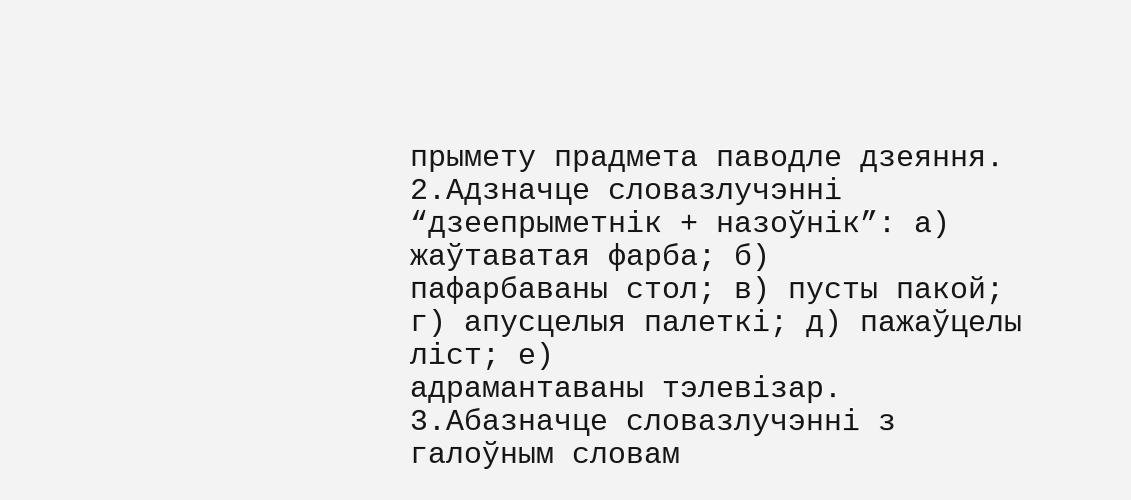прымету прадмета паводле дзеяння.
2.Адзначце словазлучэнні
“дзеепрыметнік + назоўнік”: а) жаўтаватая фарба; б)
пафарбаваны стол; в) пусты пакой; г) апусцелыя палеткі; д) пажаўцелы ліст; е)
адрамантаваны тэлевізар.
3.Абазначце словазлучэнні з
галоўным словам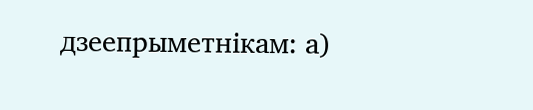дзеепрыметнікам: а)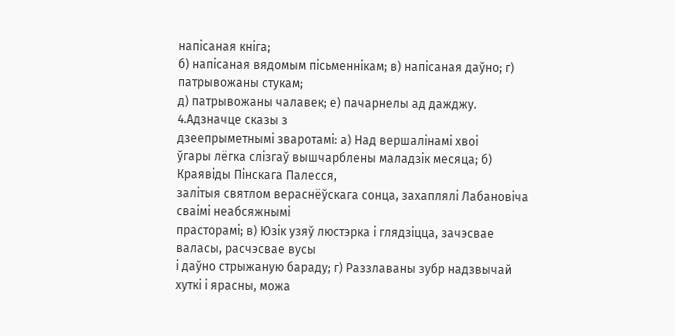напісаная кніга;
б) напісаная вядомым пісьменнікам; в) напісаная даўно; г) патрывожаны стукам;
д) патрывожаны чалавек; е) пачарнелы ад дажджу.
4.Адзначце сказы з
дзеепрыметнымі зваротамі: а) Над вершалінамі хвоі
ўгары лёгка слізгаў вышчарблены маладзік месяца; б) Краявіды Пінскага Палесся,
залітыя святлом вераснёўскага сонца, захаплялі Лабановіча сваімі неабсяжнымі
прасторамі; в) Юзік узяў люстэрка і глядзіцца, зачэсвае валасы, расчэсвае вусы
і даўно стрыжаную бараду; г) Раззлаваны зубр надзвычай хуткі і ярасны, можа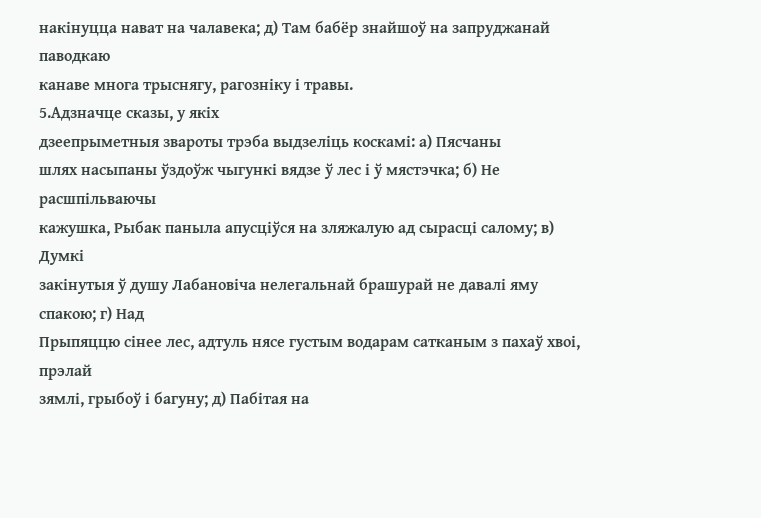накінуцца нават на чалавека; д) Там бабёр знайшоў на запруджанай паводкаю
канаве многа трыснягу, рагозніку і травы.
5.Адзначце сказы, у якіх
дзеепрыметныя звароты трэба выдзеліць коскамі: а) Пясчаны
шлях насыпаны ўздоўж чыгункі вядзе ў лес і ў мястэчка; б) Не расшпільваючы
кажушка, Рыбак паныла апусціўся на зляжалую ад сырасці салому; в) Думкі
закінутыя ў душу Лабановіча нелегальнай брашурай не давалі яму спакою; г) Над
Прыпяццю сінее лес, адтуль нясе густым водарам сатканым з пахаў хвоі, прэлай
зямлі, грыбоў і багуну; д) Пабітая на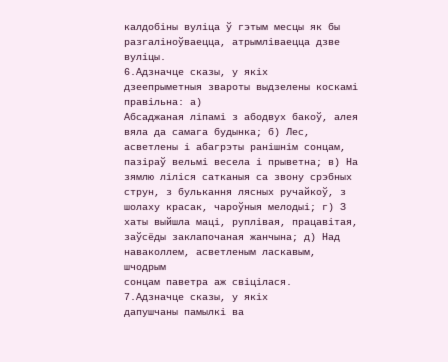калдобіны вуліца ў гэтым месцы як бы
разгаліноўваецца, атрымліваецца дзве вуліцы.
6.Адзначце сказы, у якіх
дзеепрыметныя звароты выдзелены коскамі правільна: а)
Абсаджаная ліпамі з абодвух бакоў, алея вяла да самага будынка; б) Лес,
асветлены і абагрэты ранішнім сонцам, пазіраў вельмі весела і прыветна; в) На
зямлю ліліся сатканыя са звону срэбных струн, з булькання лясных ручайкоў, з
шолаху красак, чароўныя мелодыі; г) З хаты выйшла маці, руплівая, працавітая,
заўсёды заклапочаная жанчына; д) Над наваколлем, асветленым ласкавым, шчодрым
сонцам паветра аж свіцілася.
7.Адзначце сказы, у якіх
дапушчаны памылкі ва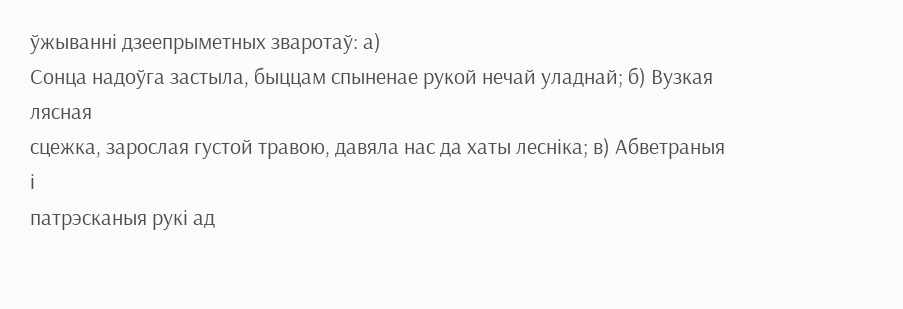ўжыванні дзеепрыметных зваротаў: а)
Сонца надоўга застыла, быццам спыненае рукой нечай уладнай; б) Вузкая лясная
сцежка, зарослая густой травою, давяла нас да хаты лесніка; в) Абветраныя і
патрэсканыя рукі ад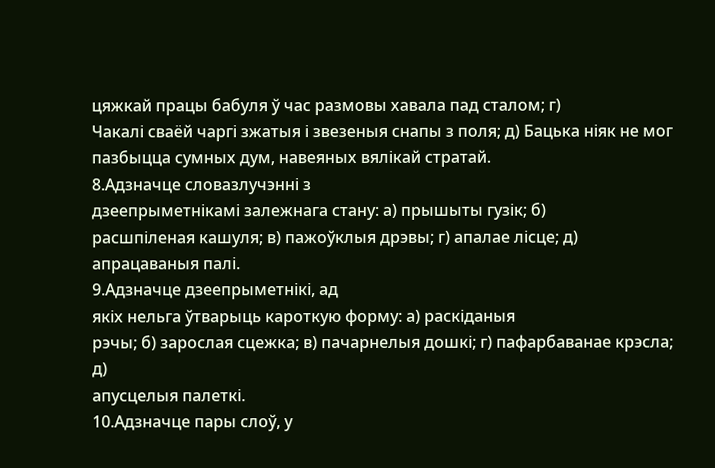цяжкай працы бабуля ў час размовы хавала пад сталом; г)
Чакалі сваёй чаргі зжатыя і звезеныя снапы з поля; д) Бацька ніяк не мог
пазбыцца сумных дум, навеяных вялікай стратай.
8.Адзначце словазлучэнні з
дзеепрыметнікамі залежнага стану: а) прышыты гузік; б)
расшпіленая кашуля; в) пажоўклыя дрэвы; г) апалае лісце; д) апрацаваныя палі.
9.Адзначце дзеепрыметнікі, ад
якіх нельга ўтварыць кароткую форму: а) раскіданыя
рэчы; б) зарослая сцежка; в) пачарнелыя дошкі; г) пафарбаванае крэсла; д)
апусцелыя палеткі.
10.Адзначце пары слоў, у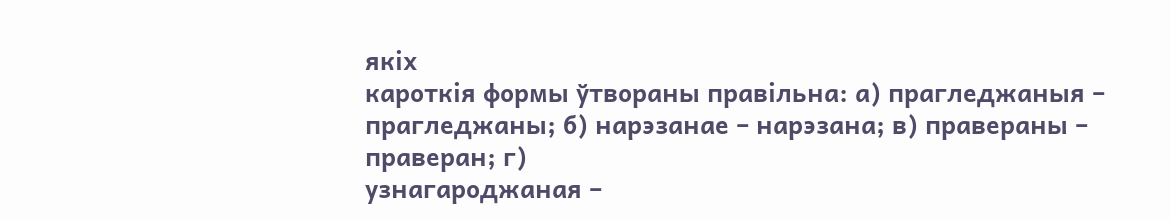якіх
кароткія формы ўтвораны правільна: а) прагледжаныя –
прагледжаны; б) нарэзанае – нарэзана; в) правераны – праверан; г)
узнагароджаная –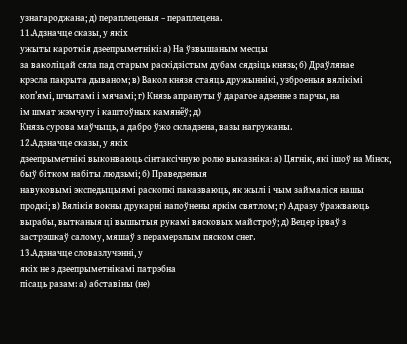узнагароджана; д) пераплеценыя – пераплецена.
11.Адзначце сказы, у якіх
ужыты кароткія дзеепрыметнікі: а) На ўзвышаным месцы
за ваколіцай сяла пад старым раскідзістым дубам сядзіць князь; б) Драўлянае
крэсла пакрыта дываном; в) Вакол князя стаяць дружыннікі, узброеныя вялікімі
коп’ямі, шчытамі і мячамі; г) Князь апрануты ў дарагое адзенне з парчы, на
ім шмат жэмчугу і каштоўных камянёў; д)
Князь сурова маўчыць, а дабро ўжо складзена, вазы нагружаны.
12.Адзначце сказы, у якіх
дзеепрыметнікі выконваюць сінтаксічную ролю выказніка: а) Цягнік, які ішоў на Мінск, быў бітком набіты людзьмі; б) Праведзеныя
навуковымі экспедыцыямі раскопкі паказваюць, як жылі і чым займаліся нашы
продкі; в) Вялікія вокны друкарні напоўнены яркім святлом; г) Адразу ўражваюць
вырабы, вытканыя ці вышытыя рукамі вясковых майстроў; д) Вецер ірваў з
застрэшкаў салому, мяшаў з перамерзлым пяском снег.
13.Адзначце словазлучэнні, у
якіх не з дзеепрыметнікамі патрэбна
пісаць разам: а) абставіны (не)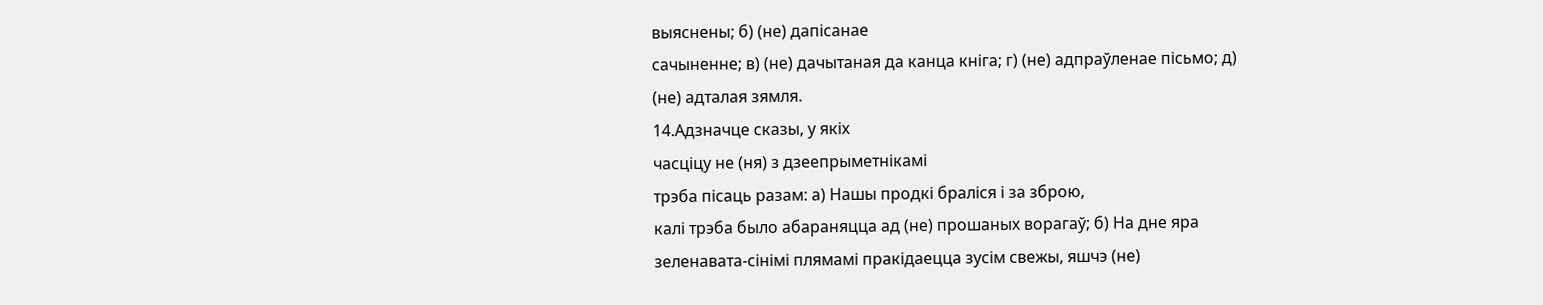выяснены; б) (не) дапісанае
сачыненне; в) (не) дачытаная да канца кніга; г) (не) адпраўленае пісьмо; д)
(не) адталая зямля.
14.Адзначце сказы, у якіх
часціцу не (ня) з дзеепрыметнікамі
трэба пісаць разам: а) Нашы продкі браліся і за зброю,
калі трэба было абараняцца ад (не) прошаных ворагаў; б) На дне яра
зеленавата-сінімі плямамі пракідаецца зусім свежы, яшчэ (не)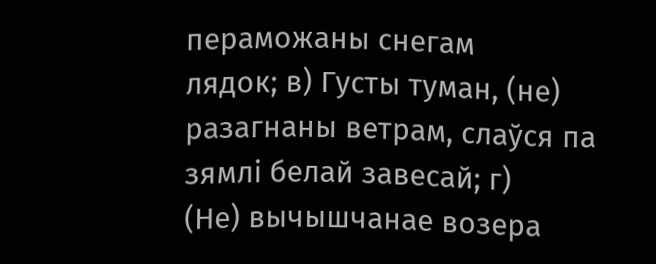пераможаны снегам
лядок; в) Густы туман, (не) разагнаны ветрам, слаўся па зямлі белай завесай; г)
(Не) вычышчанае возера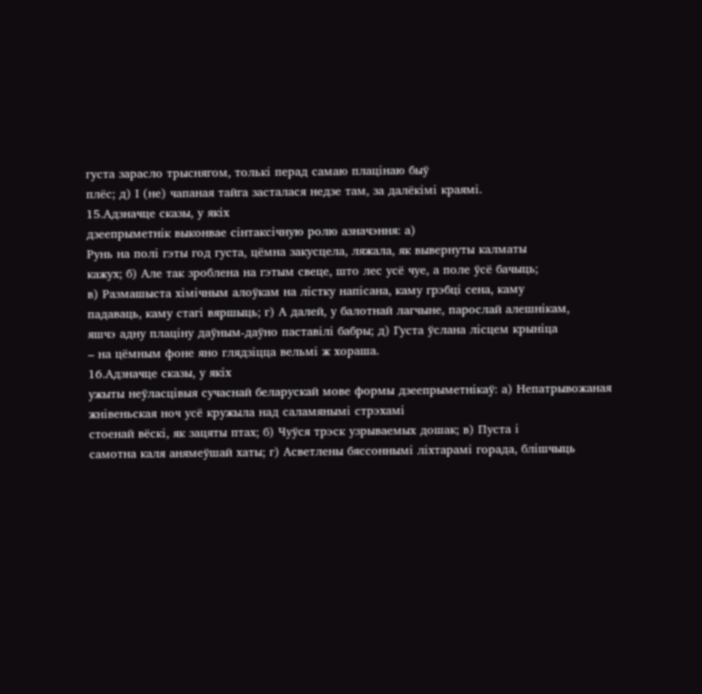густа зарасло трыснягом, толькі перад самаю плацінаю быў
плёс; д) І (не) чапаная тайга засталася недзе там, за далёкімі краямі.
15.Адзначце сказы, у якіх
дзеепрыметнік выконвае сінтаксічную ролю азначэння: а)
Рунь на полі гэты год густа, цёмна закусцела, ляжала, як вывернуты калматы
кажух; б) Але так зроблена на гэтым свеце, што лес усё чуе, а поле ўсё бачыць;
в) Размашыста хімічным алоўкам на лістку напісана, каму грэбці сена, каму
падаваць, каму стагі вяршыць; г) А далей, у балотнай лагчыне, парослай алешнікам,
яшчэ адну плаціну даўным-даўно паставілі бабры; д) Густа ўслана лісцем крыніца
– на цёмным фоне яно глядзіцца вельмі ж хораша.
16.Адзначце сказы, у якіх
ужыты неўласцівыя сучаснай беларускай мове формы дзеепрыметнікаў: а) Непатрывожаная жнівеньская ноч усё кружыла над саламянымі стрэхамі
стоенай вёскі, як зацяты птах; б) Чуўся трэск узрываемых дошак; в) Пуста і
самотна каля анямеўшай хаты; г) Асветлены бяссоннымі ліхтарамі горада, блішчыць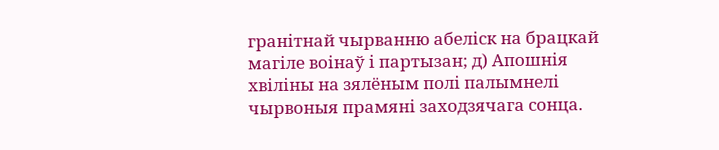гранітнай чырванню абеліск на брацкай магіле воінаў і партызан; д) Апошнія
хвіліны на зялёным полі палымнелі чырвоныя прамяні заходзячага сонца.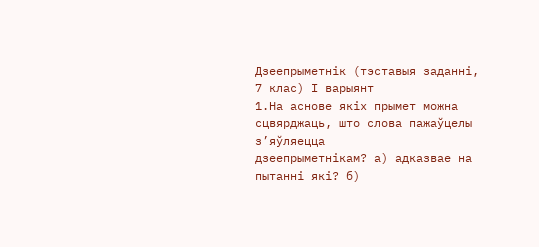Дзеепрыметнік (тэставыя заданні, 7 клас) І варыянт
1.На аснове якіх прымет можна
сцвярджаць, што слова пажаўцелы з’яўляецца
дзеепрыметнікам? а) адказвае на пытанні які? б)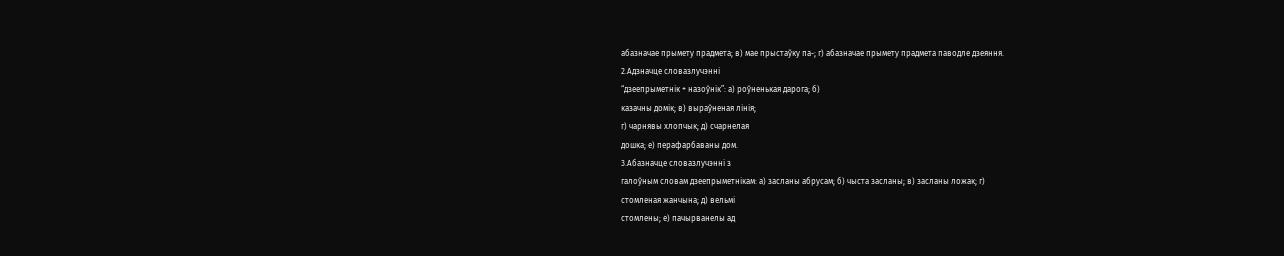абазначае прымету прадмета; в) мае прыстаўку па-; г) абазначае прымету прадмета паводле дзеяння.
2.Адзначце словазлучэнні
“дзеепрыметнік + назоўнік”: а) роўненькая дарога; б)
казачны домік; в) выраўненая лінія;
г) чарнявы хлопчык; д) счарнелая
дошка; е) перафарбаваны дом.
3.Абазначце словазлучэнні з
галоўным словам дзеепрыметнікам: а) засланы абрусам; б) чыста засланы; в) засланы ложак; г)
стомленая жанчына; д) вельмі
стомлены; е) пачырванелы ад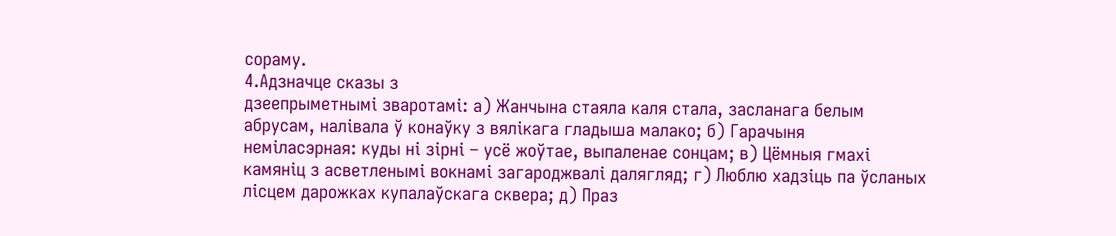сораму.
4.Адзначце сказы з
дзеепрыметнымі зваротамі: а) Жанчына стаяла каля стала, засланага белым
абрусам, налівала ў конаўку з вялікага гладыша малако; б) Гарачыня
неміласэрная: куды ні зірні – усё жоўтае, выпаленае сонцам; в) Цёмныя гмахі
камяніц з асветленымі вокнамі загароджвалі далягляд; г) Люблю хадзіць па ўсланых лісцем дарожках купалаўскага сквера; д) Праз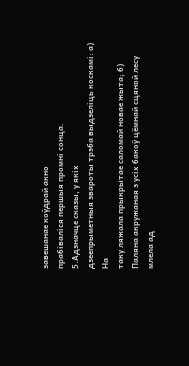завешанае коўдрай акно
прабіваліся першыя промні сонца.
5.Адзначце сказы, у якіх
дзеепрыметныя звароты трэба выдзеліць коскамі: а) На
таку ляжала прыкрытае саломай новае жыта; б)
Паляна акружаная з усіх бакоў цёмнай сцяной лесу млела ад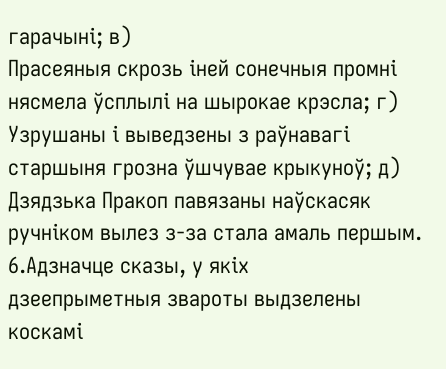гарачыні; в)
Прасеяныя скрозь іней сонечныя промні нясмела ўсплылі на шырокае крэсла; г)
Узрушаны і выведзены з раўнавагі старшыня грозна ўшчувае крыкуноў; д) Дзядзька Пракоп павязаны наўскасяк
ручніком вылез з-за стала амаль першым.
6.Адзначце сказы, у якіх
дзеепрыметныя звароты выдзелены коскамі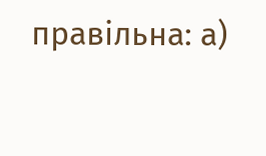правільна: а)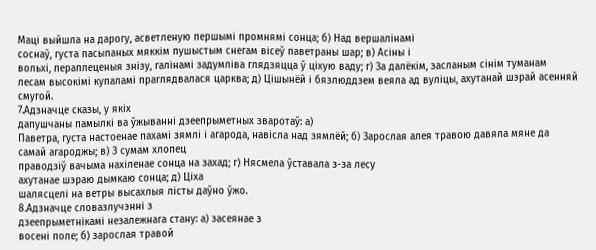Маці выйшла на дарогу, асветленую першымі промнямі сонца; б) Над вершалінамі
соснаў, густа пасыпаных мяккім пушыстым снегам вісеў паветраны шар; в) Асіны і
вольхі, пераплеценыя знізу, галінамі задумліва глядзяцца ў ціхую ваду; г) За далёкім, засланым сінім туманам
лесам высокімі купаламі праглядвалася царква; д) Цішынёй і бязлюддзем веяла ад вуліцы, ахутанай шэрай асенняй
смугой.
7.Адзначце сказы, у якіх
дапушчаны памылкі ва ўжыванні дзеепрыметных зваротаў: а)
Паветра, густа настоенае пахамі зямлі і агарода, навісла над зямлёй; б) Зарослая алея травою давяла мяне да
самай агароджы; в) З сумам хлопец
праводзіў вачыма нахіленае сонца на захад; г) Нясмела ўставала з-за лесу
ахутанае шэраю дымкаю сонца; д) Ціха
шалясцелі на ветры высахлыя лісты даўно ўжо.
8.Адзначце словазлучэнні з
дзеепрыметнікамі незалежнага стану: а) засеянае з
восені поле; б) зарослая травой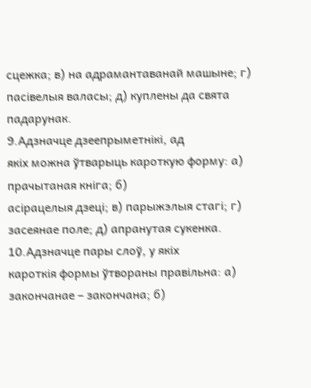сцежка; в) на адрамантаванай машыне; г)
пасівелыя валасы; д) куплены да свята падарунак.
9.Адзначце дзеепрыметнікі, ад
якіх можна ўтварыць кароткую форму: а) прачытаная кніга; б)
асірацелыя дзеці; в) парыжэлыя стагі; г)
засеянае поле; д) апранутая сукенка.
10.Адзначце пары слоў, у якіх
кароткія формы ўтвораны правільна: а) закончанае – закончана; б)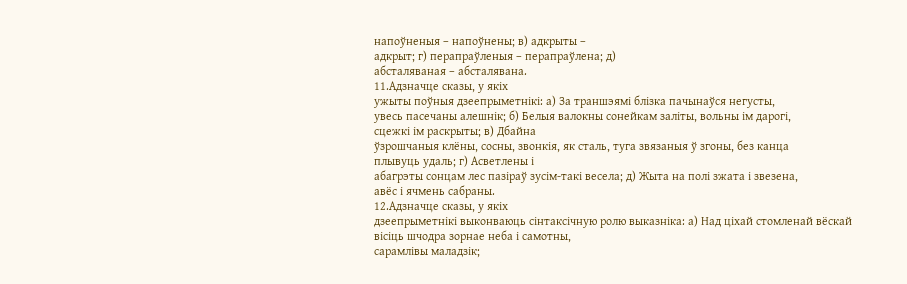напоўненыя – напоўнены; в) адкрыты –
адкрыт; г) перапраўленыя – перапраўлена; д)
абсталяваная – абсталявана.
11.Адзначце сказы, у якіх
ужыты поўныя дзеепрыметнікі: а) За траншэямі блізка пачынаўся негусты,
увесь пасечаны алешнік; б) Белыя валокны сонейкам заліты, вольны ім дарогі,
сцежкі ім раскрыты; в) Дбайна
ўзрошчаныя клёны, сосны, звонкія, як сталь, туга звязаныя ў згоны, без канца
плывуць удаль; г) Асветлены і
абагрэты сонцам лес пазіраў зусім-такі весела; д) Жыта на полі зжата і звезена,
авёс і ячмень сабраны.
12.Адзначце сказы, у якіх
дзеепрыметнікі выконваюць сінтаксічную ролю выказніка: а) Над ціхай стомленай вёскай вісіць шчодра зорнае неба і самотны,
сарамлівы маладзік;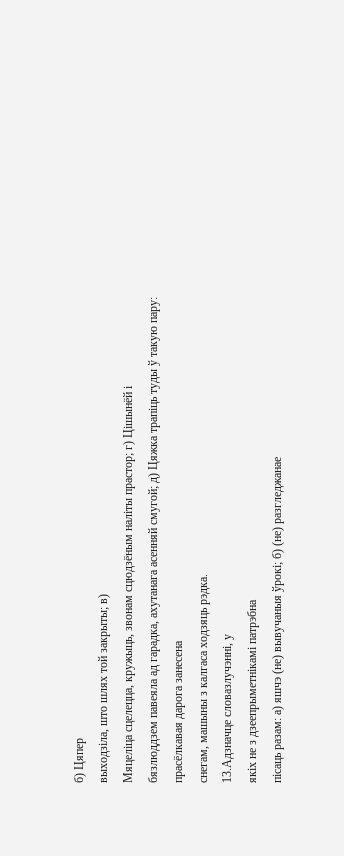б) Цяпер
выходзіла, што шлях той закрыты; в)
Мяцеліца сцелецца, кружыць, звонам сцюдзёным наліты прастор; г) Цішынёй і
бязлюддзем павеяла ад гарадка, ахутанага асенняй смугой; д) Цяжка трапіць туды ў такую пару: прасёлкавая дарога занесена
снегам, машыны з калгаса ходзяць рэдка.
13.Адзначце словазлучэнні, у
якіх не з дзеепрыметнікамі патрэбна
пісаць разам: а) яшчэ (не) вывучаныя ўрокі; б) (не) разгледжанае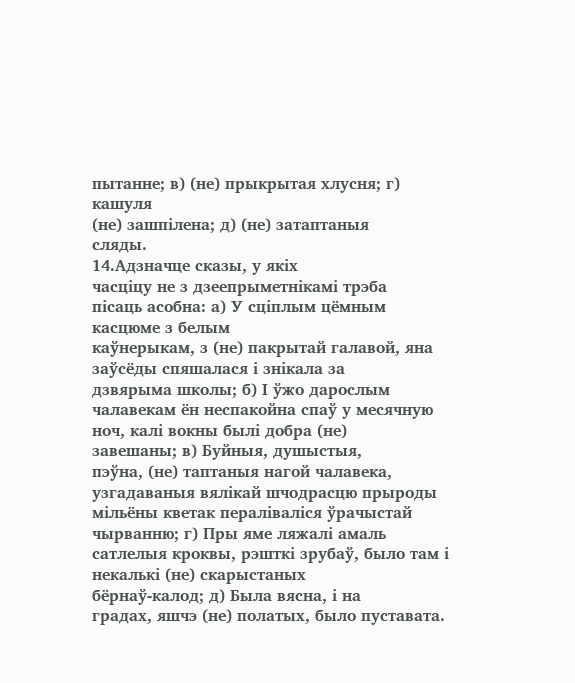пытанне; в) (не) прыкрытая хлусня; г) кашуля
(не) зашпілена; д) (не) затаптаныя
сляды.
14.Адзначце сказы, у якіх
часціцу не з дзеепрыметнікамі трэба
пісаць асобна: а) У сціплым цёмным касцюме з белым
каўнерыкам, з (не) пакрытай галавой, яна заўсёды спяшалася і знікала за
дзвярыма школы; б) І ўжо дарослым
чалавекам ён неспакойна спаў у месячную ноч, калі вокны былі добра (не)
завешаны; в) Буйныя, душыстыя,
пэўна, (не) таптаныя нагой чалавека, узгадаваныя вялікай шчодрасцю прыроды
мільёны кветак пераліваліся ўрачыстай чырванню; г) Пры яме ляжалі амаль
сатлелыя кроквы, рэшткі зрубаў, было там і некалькі (не) скарыстаных
бёрнаў-калод; д) Была вясна, і на
градах, яшчэ (не) полатых, было пуставата.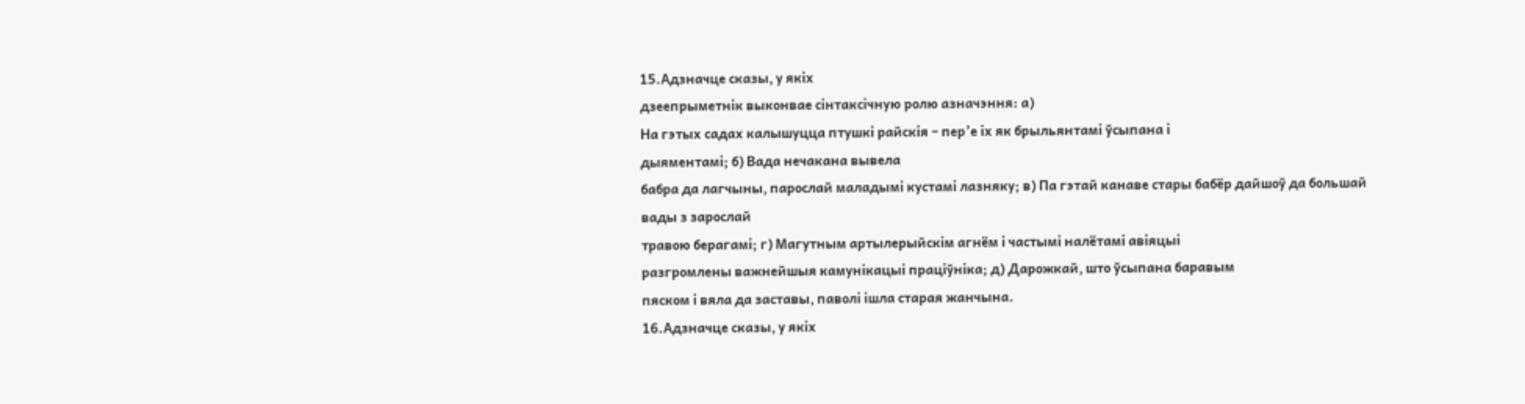15.Адзначце сказы, у якіх
дзеепрыметнік выконвае сінтаксічную ролю азначэння: а)
На гэтых садах калышуцца птушкі райскія – пер’е іх як брыльянтамі ўсыпана і
дыяментамі; б) Вада нечакана вывела
бабра да лагчыны, парослай маладымі кустамі лазняку; в) Па гэтай канаве стары бабёр дайшоў да большай вады з зарослай
травою берагамі; г) Магутным артылерыйскім агнём і частымі налётамі авіяцыі
разгромлены важнейшыя камунікацыі праціўніка; д) Дарожкай, што ўсыпана баравым
пяском і вяла да заставы, паволі ішла старая жанчына.
16.Адзначце сказы, у якіх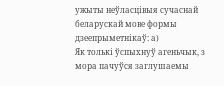ужыты неўласцівыя сучаснай беларускай мове формы дзеепрыметнікаў: а)
Як толькі ўспыхнуў агеньчык, з мора пачуўся заглушаемы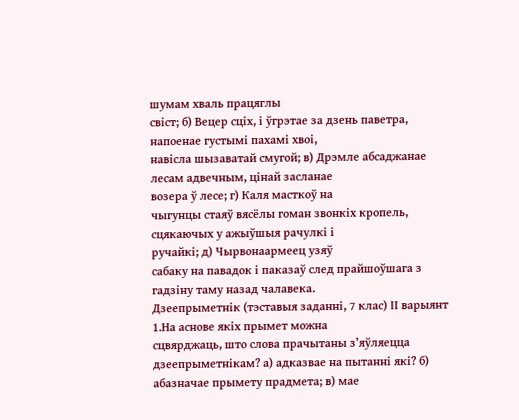шумам хваль працяглы
свіст; б) Вецер сціх, і ўгрэтае за дзень паветра, напоенае густымі пахамі хвоі,
навісла шызаватай смугой; в) Дрэмле абсаджанае лесам адвечным, цінай засланае
возера ў лесе; г) Каля масткоў на
чыгунцы стаяў вясёлы гоман звонкіх кропель, сцякаючых у ажыўшыя рачулкі і
ручайкі; д) Чырвонаармеец узяў
сабаку на павадок і паказаў след прайшоўшага з гадзіну таму назад чалавека.
Дзеепрыметнік (тэставыя заданні, 7 клас) ІІ варыянт
1.На аснове якіх прымет можна
сцвярджаць, што слова прачытаны з’яўляецца
дзеепрыметнікам? а) адказвае на пытанні які? б) абазначае прымету прадмета; в) мае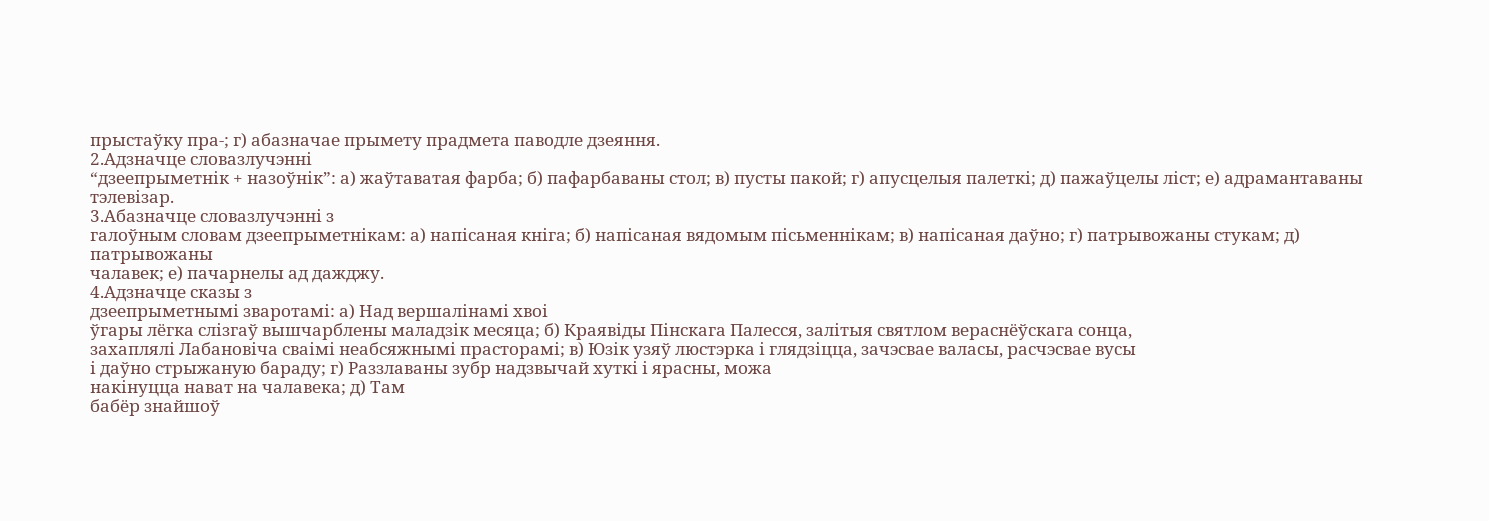прыстаўку пра-; г) абазначае прымету прадмета паводле дзеяння.
2.Адзначце словазлучэнні
“дзеепрыметнік + назоўнік”: а) жаўтаватая фарба; б) пафарбаваны стол; в) пусты пакой; г) апусцелыя палеткі; д) пажаўцелы ліст; е) адрамантаваны тэлевізар.
3.Абазначце словазлучэнні з
галоўным словам дзеепрыметнікам: а) напісаная кніга; б) напісаная вядомым пісьменнікам; в) напісаная даўно; г) патрывожаны стукам; д) патрывожаны
чалавек; е) пачарнелы ад дажджу.
4.Адзначце сказы з
дзеепрыметнымі зваротамі: а) Над вершалінамі хвоі
ўгары лёгка слізгаў вышчарблены маладзік месяца; б) Краявіды Пінскага Палесся, залітыя святлом вераснёўскага сонца,
захаплялі Лабановіча сваімі неабсяжнымі прасторамі; в) Юзік узяў люстэрка і глядзіцца, зачэсвае валасы, расчэсвае вусы
і даўно стрыжаную бараду; г) Раззлаваны зубр надзвычай хуткі і ярасны, можа
накінуцца нават на чалавека; д) Там
бабёр знайшоў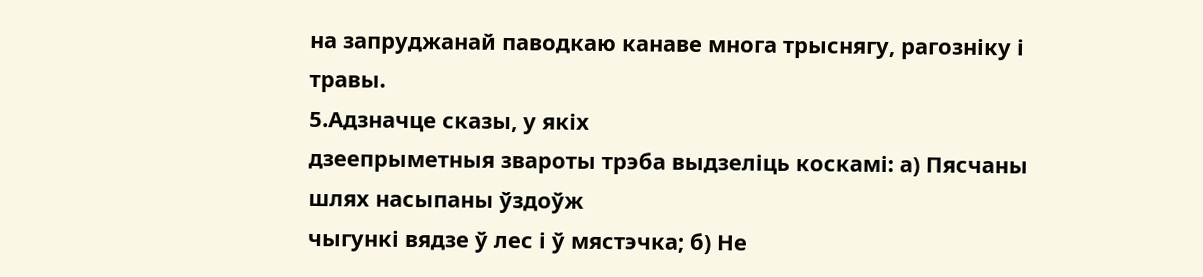на запруджанай паводкаю канаве многа трыснягу, рагозніку і травы.
5.Адзначце сказы, у якіх
дзеепрыметныя звароты трэба выдзеліць коскамі: а) Пясчаны шлях насыпаны ўздоўж
чыгункі вядзе ў лес і ў мястэчка; б) Не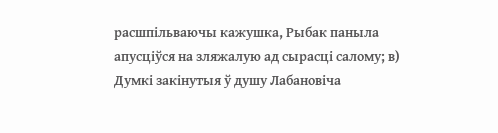расшпільваючы кажушка, Рыбак паныла
апусціўся на зляжалую ад сырасці салому; в)
Думкі закінутыя ў душу Лабановіча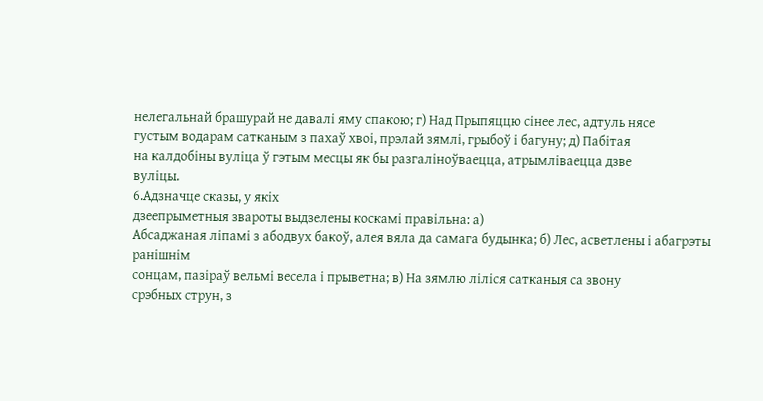нелегальнай брашурай не давалі яму спакою; г) Над Прыпяццю сінее лес, адтуль нясе
густым водарам сатканым з пахаў хвоі, прэлай зямлі, грыбоў і багуну; д) Пабітая
на калдобіны вуліца ў гэтым месцы як бы разгаліноўваецца, атрымліваецца дзве
вуліцы.
6.Адзначце сказы, у якіх
дзеепрыметныя звароты выдзелены коскамі правільна: а)
Абсаджаная ліпамі з абодвух бакоў, алея вяла да самага будынка; б) Лес, асветлены і абагрэты ранішнім
сонцам, пазіраў вельмі весела і прыветна; в) На зямлю ліліся сатканыя са звону
срэбных струн, з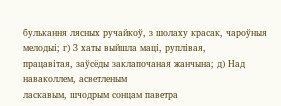булькання лясных ручайкоў, з шолаху красак, чароўныя мелодыі; г) З хаты выйшла маці, руплівая,
працавітая, заўсёды заклапочаная жанчына; д) Над наваколлем, асветленым
ласкавым, шчодрым сонцам паветра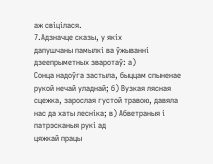аж свіцілася.
7.Адзначце сказы, у якіх
дапушчаны памылкі ва ўжыванні дзеепрыметных зваротаў: а)
Сонца надоўга застыла, быццам спыненае рукой нечай уладнай; б) Вузкая лясная
сцежка, зарослая густой травою, давяла нас да хаты лесніка; в) Абветраныя і патрэсканыя рукі ад
цяжкай працы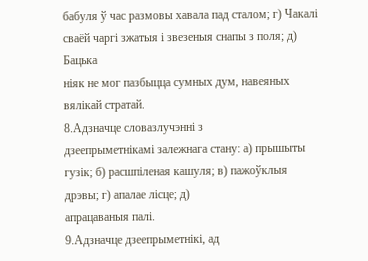бабуля ў час размовы хавала пад сталом; г) Чакалі сваёй чаргі зжатыя і звезеныя снапы з поля; д) Бацька
ніяк не мог пазбыцца сумных дум, навеяных вялікай стратай.
8.Адзначце словазлучэнні з
дзеепрыметнікамі залежнага стану: а) прышыты гузік; б) расшпіленая кашуля; в) пажоўклыя
дрэвы; г) апалае лісце; д)
апрацаваныя палі.
9.Адзначце дзеепрыметнікі, ад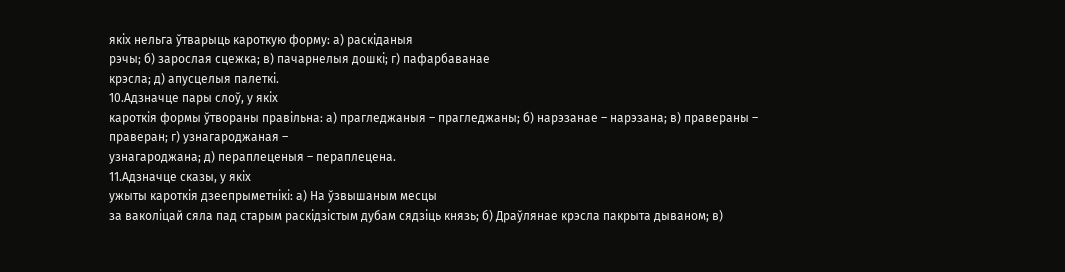якіх нельга ўтварыць кароткую форму: а) раскіданыя
рэчы; б) зарослая сцежка; в) пачарнелыя дошкі; г) пафарбаванае
крэсла; д) апусцелыя палеткі.
10.Адзначце пары слоў, у якіх
кароткія формы ўтвораны правільна: а) прагледжаныя – прагледжаны; б) нарэзанае – нарэзана; в) правераны –
праверан; г) узнагароджаная –
узнагароджана; д) пераплеценыя – пераплецена.
11.Адзначце сказы, у якіх
ужыты кароткія дзеепрыметнікі: а) На ўзвышаным месцы
за ваколіцай сяла пад старым раскідзістым дубам сядзіць князь; б) Драўлянае крэсла пакрыта дываном; в)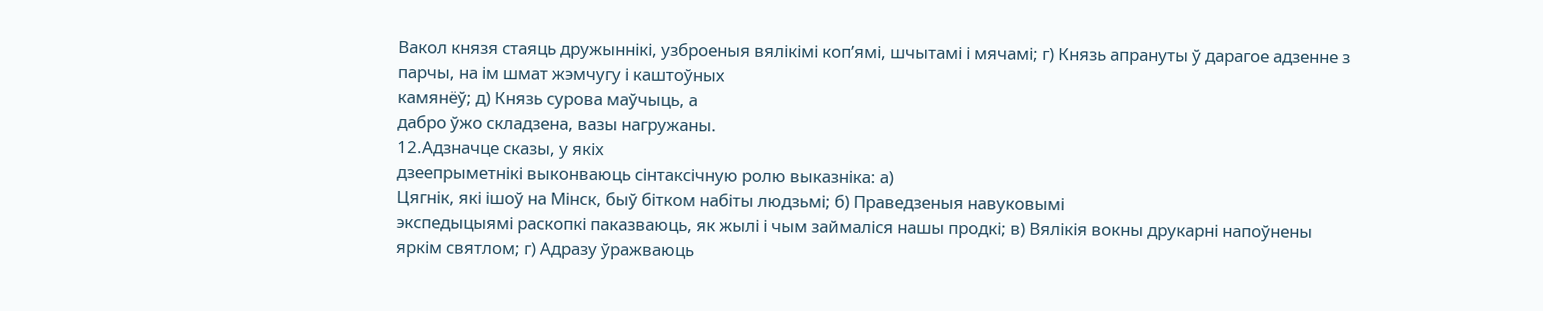Вакол князя стаяць дружыннікі, узброеныя вялікімі коп’ямі, шчытамі і мячамі; г) Князь апрануты ў дарагое адзенне з
парчы, на ім шмат жэмчугу і каштоўных
камянёў; д) Князь сурова маўчыць, а
дабро ўжо складзена, вазы нагружаны.
12.Адзначце сказы, у якіх
дзеепрыметнікі выконваюць сінтаксічную ролю выказніка: а)
Цягнік, які ішоў на Мінск, быў бітком набіты людзьмі; б) Праведзеныя навуковымі
экспедыцыямі раскопкі паказваюць, як жылі і чым займаліся нашы продкі; в) Вялікія вокны друкарні напоўнены
яркім святлом; г) Адразу ўражваюць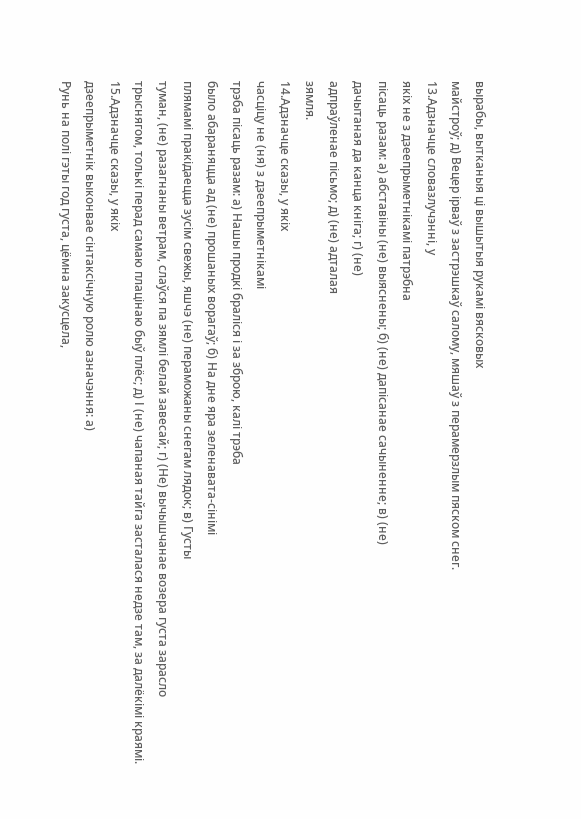вырабы, вытканыя ці вышытыя рукамі вясковых
майстроў; д) Вецер ірваў з застрэшкаў салому, мяшаў з перамерзлым пяском снег.
13.Адзначце словазлучэнні, у
якіх не з дзеепрыметнікамі патрэбна
пісаць разам: а) абставіны (не) выяснены; б) (не) дапісанае сачыненне; в) (не)
дачытаная да канца кніга; г) (не)
адпраўленае пісьмо; д) (не) адталая
зямля.
14.Адзначце сказы, у якіх
часціцу не (ня) з дзеепрыметнікамі
трэба пісаць разам: а) Нашы продкі браліся і за зброю, калі трэба
было абараняцца ад (не) прошаных ворагаў; б) На дне яра зеленавата-сінімі
плямамі пракідаецца зусім свежы, яшчэ (не) пераможаны снегам лядок; в) Густы
туман, (не) разагнаны ветрам, слаўся па зямлі белай завесай; г) (Не) вычышчанае возера густа зарасло
трыснягом, толькі перад самаю плацінаю быў плёс; д) І (не) чапаная тайга засталася недзе там, за далёкімі краямі.
15.Адзначце сказы, у якіх
дзеепрыметнік выконвае сінтаксічную ролю азначэння: а)
Рунь на полі гэты год густа, цёмна закусцела,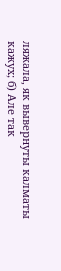ляжала, як вывернуты калматы
кажух; б) Але так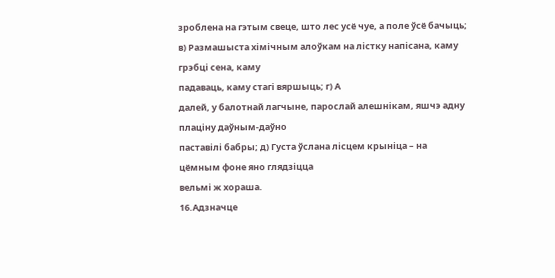зроблена на гэтым свеце, што лес усё чуе, а поле ўсё бачыць;
в) Размашыста хімічным алоўкам на лістку напісана, каму грэбці сена, каму
падаваць, каму стагі вяршыць; г) А
далей, у балотнай лагчыне, парослай алешнікам, яшчэ адну плаціну даўным-даўно
паставілі бабры; д) Густа ўслана лісцем крыніца – на цёмным фоне яно глядзіцца
вельмі ж хораша.
16.Адзначце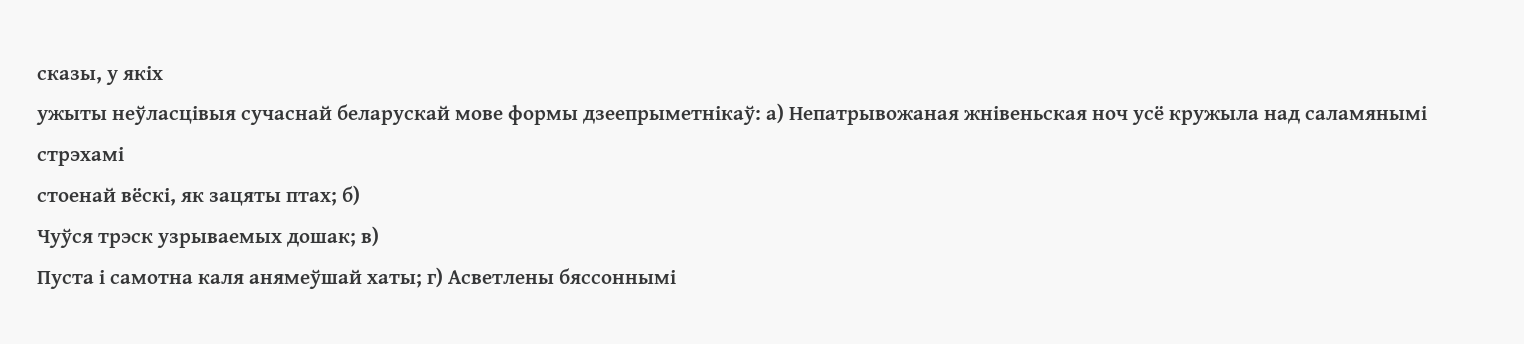сказы, у якіх
ужыты неўласцівыя сучаснай беларускай мове формы дзеепрыметнікаў: а) Непатрывожаная жнівеньская ноч усё кружыла над саламянымі стрэхамі
стоенай вёскі, як зацяты птах; б)
Чуўся трэск узрываемых дошак; в)
Пуста і самотна каля анямеўшай хаты; г) Асветлены бяссоннымі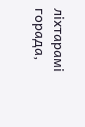ліхтарамі горада,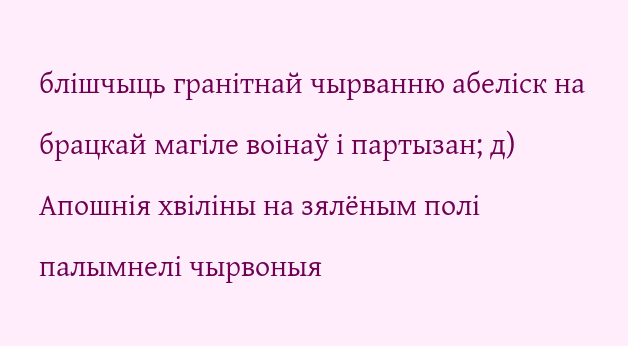блішчыць гранітнай чырванню абеліск на брацкай магіле воінаў і партызан; д) Апошнія хвіліны на зялёным полі
палымнелі чырвоныя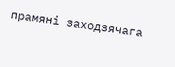прамяні заходзячага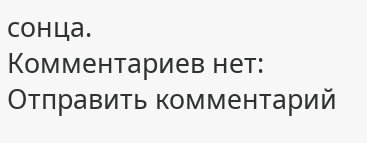сонца.
Комментариев нет:
Отправить комментарий